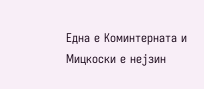Една е Коминтерната и Мицкоски е нејзин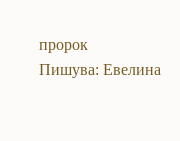пророк
Пишува: Евелина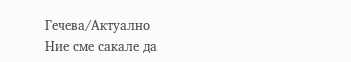Гечева/Актуално
Ние сме сакале да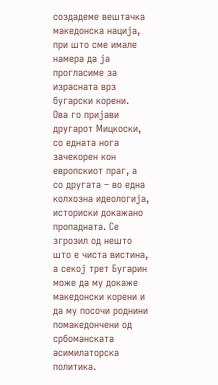создадеме вештачка македонска нација, при што сме имале намера да ја прогласиме за израсната врз бугарски корени.
Ова го пријави другарот Мицкоски, со едната нога зачекорен кон европскиот праг, а со другата – во една колхозна идеологија, историски докажано пропадната. Се згрозил од нешто што е чиста вистина, а секој трет Бугарин може да му докаже македонски корени и да му посочи роднини помакедончени од србоманската асимилаторска политика.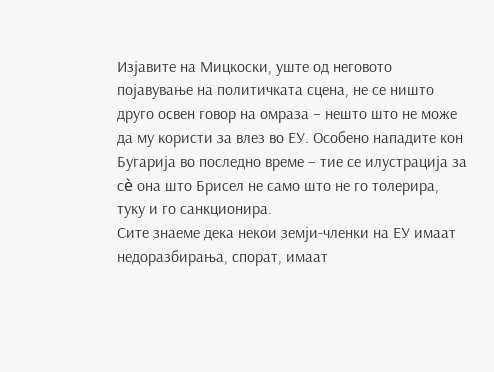Изјавите на Мицкоски, уште од неговото појавување на политичката сцена, не се ништо друго освен говор на омраза – нешто што не може да му користи за влез во ЕУ. Особено нападите кон Бугарија во последно време – тие се илустрација за сè она што Брисел не само што не го толерира, туку и го санкционира.
Сите знаеме дека некои земји-членки на ЕУ имаат недоразбирања, спорат, имаат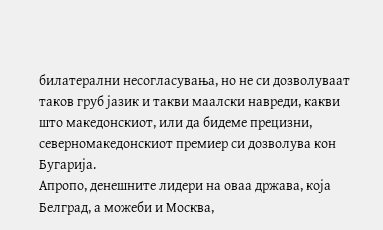билатерални несогласувања, но не си дозволуваат таков груб јазик и такви маалски навреди, какви што македонскиот, или да бидеме прецизни, северномакедонскиот премиер си дозволува кон Бугарија.
Апропо, денешните лидери на оваа држава, која Белград, а можеби и Москва,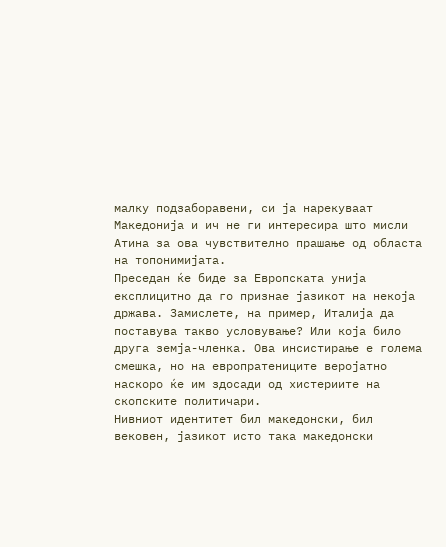малку подзаборавени, си ја нарекуваат Македонија и ич не ги интересира што мисли Атина за ова чувствително прашање од областа на топонимијата.
Преседан ќе биде за Европската унија експлицитно да го признае јазикот на некоја држава. Замислете, на пример, Италија да поставува такво условување? Или која било друга земја-членка. Ова инсистирање е голема смешка, но на европратениците веројатно наскоро ќе им здосади од хистериите на скопските политичари.
Нивниот идентитет бил македонски, бил вековен, јазикот исто така македонски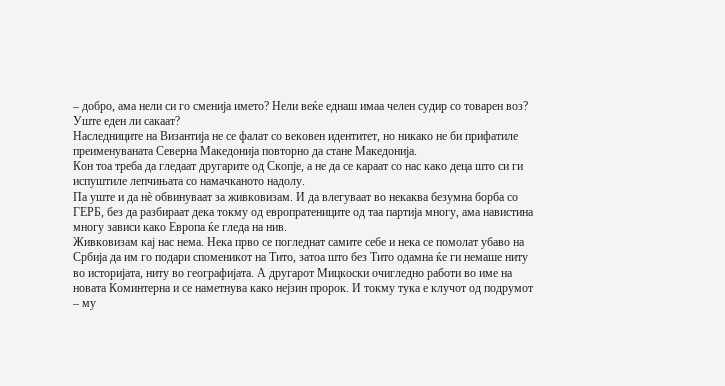– добро, ама нели си го сменија името? Нели веќе еднаш имаа челен судир со товарен воз? Уште еден ли сакаат?
Наследниците на Византија не се фалат со вековен идентитет, но никако не би прифатиле преименуваната Северна Македонија повторно да стане Македонија.
Кон тоа треба да гледаат другарите од Скопје, а не да се караат со нас како деца што си ги испуштиле лепчињата со намачканото надолу.
Па уште и да нè обвинуваат за живковизам. И да влегуваат во некаква безумна борба со ГЕРБ, без да разбираат дека токму од европратениците од таа партија многу, ама навистина многу зависи како Европа ќе гледа на нив.
Живковизам кај нас нема. Нека прво се погледнат самите себе и нека се помолат убаво на Србија да им го подари споменикот на Тито, затоа што без Тито одамна ќе ги немаше ниту во историјата, ниту во географијата. А другарот Мицкоски очигледно работи во име на новата Коминтерна и се наметнува како нејзин пророк. И токму тука е клучот од подрумот – му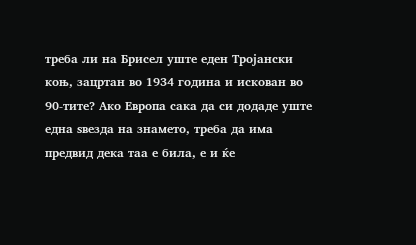треба ли на Брисел уште еден Тројански коњ, зацртан во 1934 година и искован во 90-тите? Ако Европа сака да си додаде уште една ѕвезда на знамето, треба да има предвид дека таа е била, е и ќе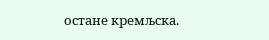остане кремљска.